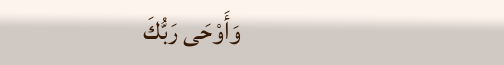وَأَوْحَى رَبُّكَ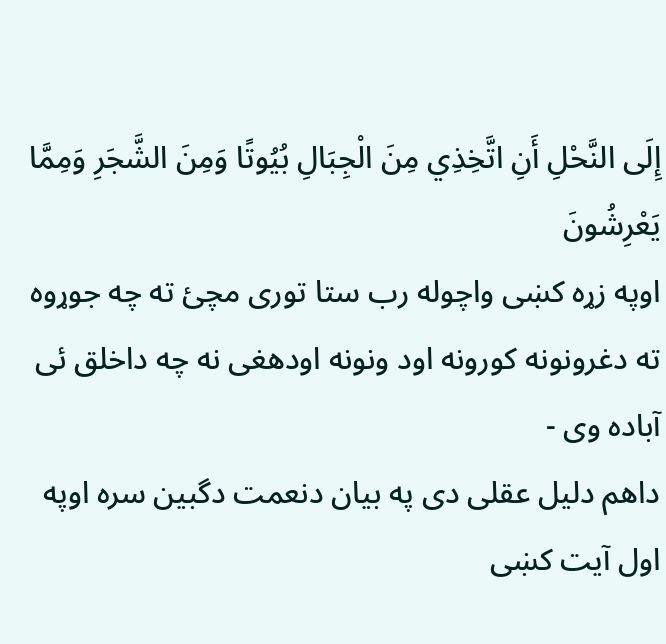إِلَى النَّحْلِ أَنِ اتَّخِذِي مِنَ الْجِبَالِ بُيُوتًا وَمِنَ الشَّجَرِ وَمِمَّا يَعْرِشُونَ
اوپه زړه کښی واچوله رب ستا توری مچئ ته چه جوړوه ته دغرونونه کورونه اود ونونه اودهغی نه چه داخلق ئی آباده وی -
داهم دلیل عقلی دی په بیان دنعمت دگبین سره اوپه اول آیت کښی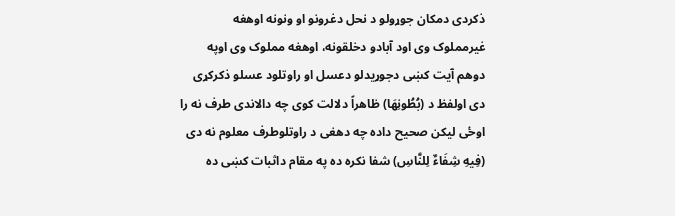ذکردی دمکان جوړولو د نحل دغرونو او ونونه اوهغه غیرمملوک وی اود آبادو دخلقونه، اوهغه مملوک وی اوپه دوهم آیت کښی دجوړیدلو دعسل او راوتلود عسلو ذکرکړی دی اولفظ د (بُطُونِهَا) ظاهراً دلالت کوی چه دالاندی طرف نه را اوځی لیکن صحیح داده چه دهغی د راوتلوطرف معلوم نه دی (فِيهِ شِفَاءٌ لِلنَّاسِ) شفا نکره ده په مقام داثبات کښی ده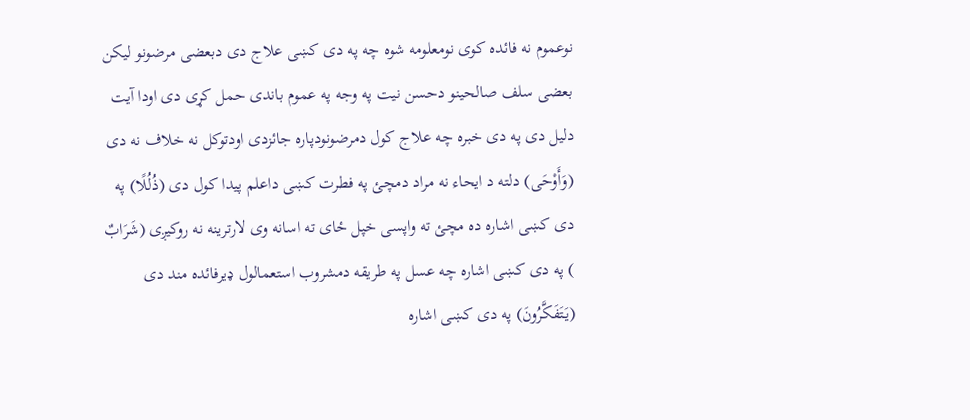نوعموم نه فائده کوی نومعلومه شوه چه په دی کښی علاج دی دبعضی مرضونو لیکن بعضی سلف صالحینو دحسن نیت په وجه په عموم باندی حمل کړی دی اودا آیت دلیل دی په دی خبره چه علاج کول دمرضونودپاره جائزدی اودتوکل نه خلاف نه دی (وَأَوْحَى) دلته د ایحاء نه مراد دمچئ په فطرت کښی داعلم پیدا کول دی (ذُلُلًا) په دی کښی اشاره ده مچئ ته واپسی خپل ځای ته اسانه وی لارترینه نه روکیږی (شَرَابٌ ) په دی کښی اشاره چه عسل په طریقه دمشروب استعمالول ډیرفائده مند دی (يَتَفَكَّرُونَ) په دی کښی اشاره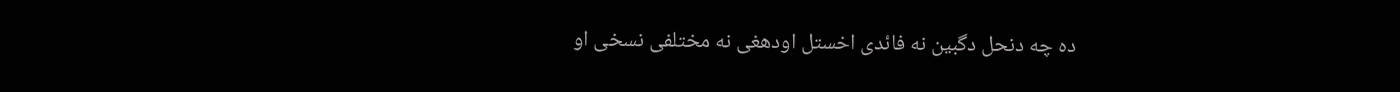ده چه دنحل دگبین نه فائدی اخستل اودهغی نه مختلفی نسخی او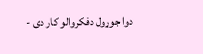دوا جوړول دفکروالو کار دی -